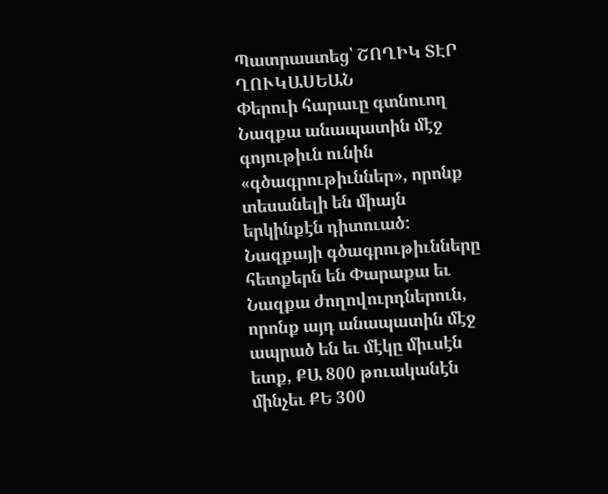Պատրաստեց՝ ՇՈՂԻԿ ՏԷՐ ՂՈՒԿԱՍԵԱՆ
Փերուի հարաւը գտնուող Նազքա անապատին մէջ գոյութիւն ունին «գծագրութիւններ», որոնք տեսանելի են միայն երկինքէն դիտուած: Նազքայի գծագրութիւնները հետքերն են Փարաքա եւ Նազքա ժողովուրդներուն, որոնք այդ անապատին մէջ ապրած են եւ մէկը միւսէն ետք, ՔԱ 800 թուականէն մինչեւ ՔԵ 300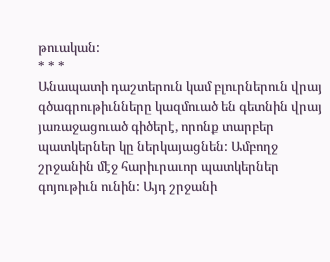թուական:
* * *
Անապատի դաշտերուն կամ բլուրներուն վրայ գծագրութիւնները կազմուած են գետնին վրայ յառաջացուած գիծերէ, որոնք տարբեր պատկերներ կը ներկայացնեն: Ամբողջ շրջանին մէջ հարիւրաւոր պատկերներ գոյութիւն ունին: Այդ շրջանի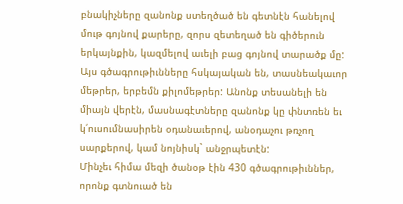բնակիչները զանոնք ստեղծած են գետնէն հանելով մութ գոյնով քարերը, զորս զետեղած են գիծերուն երկայնքին, կազմելով աւելի բաց գոյնով տարածք մը:
Այս գծագրութիւնները հսկայական են, տասնեակաւոր մեթրեր, երբեմն քիլոմեթրեր: Անոնք տեսանելի են միայն վերէն, մասնագէտները զանոնք կը փնտռեն եւ կ՛ուսումնասիրեն օդանաւերով, անօդաչու թռչող սարքերով, կամ նոյնիսկ` անջրպետէն:
Մինչեւ հիմա մեզի ծանօթ էին 430 գծագրութիւններ, որոնք գտնուած են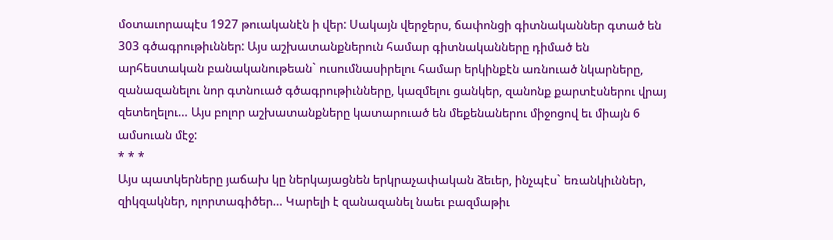մօտաւորապէս 1927 թուականէն ի վեր: Սակայն վերջերս, ճափոնցի գիտնականներ գտած են 303 գծագրութիւններ: Այս աշխատանքներուն համար գիտնականները դիմած են արհեստական բանականութեան` ուսումնասիրելու համար երկինքէն առնուած նկարները, զանազանելու նոր գտնուած գծագրութիւնները, կազմելու ցանկեր, զանոնք քարտէսներու վրայ զետեղելու… Այս բոլոր աշխատանքները կատարուած են մեքենաներու միջոցով եւ միայն 6 ամսուան մէջ:
* * *
Այս պատկերները յաճախ կը ներկայացնեն երկրաչափական ձեւեր, ինչպէս` եռանկիւններ, զիկզակներ, ոլորտագիծեր… Կարելի է զանազանել նաեւ բազմաթիւ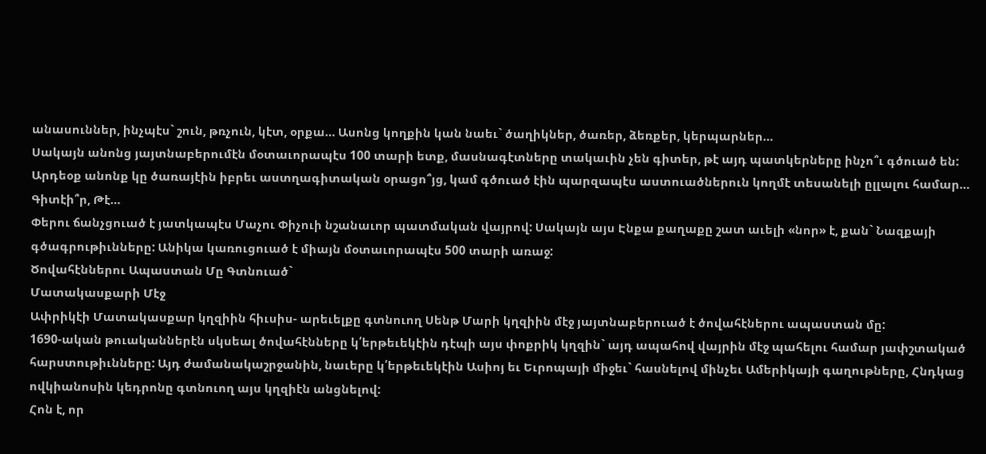անասուններ, ինչպէս` շուն, թռչուն, կէտ, օրքա… Ասոնց կողքին կան նաեւ` ծաղիկներ, ծառեր, ձեռքեր, կերպարներ…
Սակայն անոնց յայտնաբերումէն մօտաւորապէս 100 տարի ետք, մասնագէտները տակաւին չեն գիտեր, թէ այդ պատկերները ինչո՞ւ գծուած են: Արդեօք անոնք կը ծառայէին իբրեւ աստղագիտական օրացո՞յց, կամ գծուած էին պարզապէս աստուածներուն կողմէ տեսանելի ըլլալու համար…
Գիտէի՞ր, Թէ…
Փերու ճանչցուած է յատկապէս Մաչու Փիչուի նշանաւոր պատմական վայրով: Սակայն այս Էնքա քաղաքը շատ աւելի «նոր» է, քան` Նազքայի գծագրութիւնները: Անիկա կառուցուած է միայն մօտաւորապէս 500 տարի առաջ:
Ծովահէններու Ապաստան Մը Գտնուած`
Մատակասքարի Մէջ
Ափրիկէի Մատակասքար կղզիին հիւսիս- արեւելքը գտնուող Սենթ Մարի կղզիին մէջ յայտնաբերուած է ծովահէներու ապաստան մը:
1690-ական թուականներէն սկսեալ ծովահէնները կ՛երթեւեկէին դէպի այս փոքրիկ կղզին` այդ ապահով վայրին մէջ պահելու համար յափշտակած հարստութիւնները: Այդ ժամանակաշրջանին, նաւերը կ՛երթեւեկէին Ասիոյ եւ Եւրոպայի միջեւ` հասնելով մինչեւ Ամերիկայի գաղութները, Հնդկաց ովկիանոսին կեդրոնը գտնուող այս կղզիէն անցնելով:
Հոն է, որ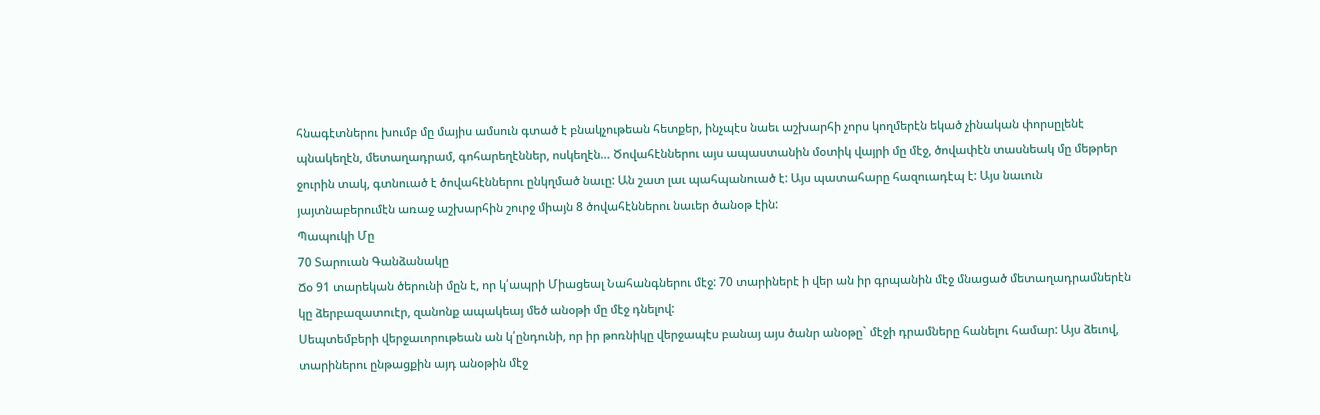հնագէտներու խումբ մը մայիս ամսուն գտած է բնակչութեան հետքեր, ինչպէս նաեւ աշխարհի չորս կողմերէն եկած չինական փորսըլենէ պնակեղէն, մետաղադրամ, գոհարեղէններ, ոսկեղէն… Ծովահէններու այս ապաստանին մօտիկ վայրի մը մէջ, ծովափէն տասնեակ մը մեթրեր ջուրին տակ, գտնուած է ծովահէններու ընկղմած նաւը: Ան շատ լաւ պահպանուած է: Այս պատահարը հազուադէպ է: Այս նաւուն յայտնաբերումէն առաջ աշխարհին շուրջ միայն 8 ծովահէններու նաւեր ծանօթ էին:
Պապուկի Մը
70 Տարուան Գանձանակը
Ճօ 91 տարեկան ծերունի մըն է, որ կ՛ապրի Միացեալ Նահանգներու մէջ: 70 տարիներէ ի վեր ան իր գրպանին մէջ մնացած մետաղադրամներէն կը ձերբազատուէր, զանոնք ապակեայ մեծ անօթի մը մէջ դնելով:
Սեպտեմբերի վերջաւորութեան ան կ՛ընդունի, որ իր թոռնիկը վերջապէս բանայ այս ծանր անօթը` մէջի դրամները հանելու համար: Այս ձեւով, տարիներու ընթացքին այդ անօթին մէջ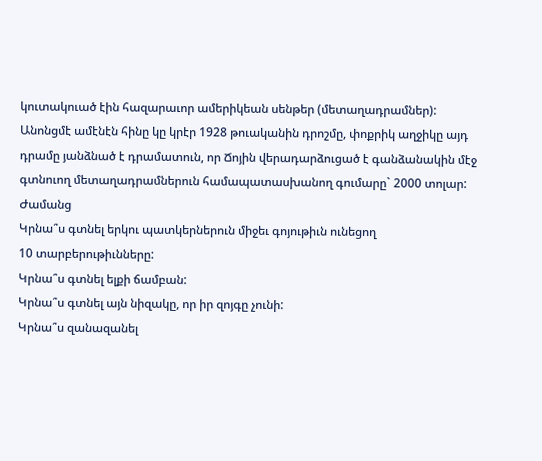կուտակուած էին հազարաւոր ամերիկեան սենթեր (մետաղադրամներ): Անոնցմէ ամէնէն հինը կը կրէր 1928 թուականին դրոշմը, փոքրիկ աղջիկը այդ դրամը յանձնած է դրամատուն, որ Ճոյին վերադարձուցած է գանձանակին մէջ գտնուող մետաղադրամներուն համապատասխանող գումարը` 2000 տոլար:
Ժամանց
Կրնա՞ս գտնել երկու պատկերներուն միջեւ գոյութիւն ունեցող
10 տարբերութիւնները:
Կրնա՞ս գտնել ելքի ճամբան:
Կրնա՞ս գտնել այն նիզակը, որ իր զոյգը չունի:
Կրնա՞ս զանազանել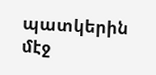պատկերին մէջ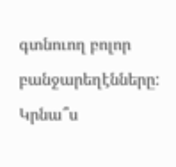գտնուող բոլոր բանջարեղէնները:
Կրնա՞ս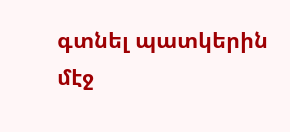գտնել պատկերին մէջ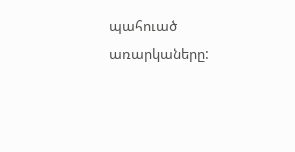պահուած առարկաները: